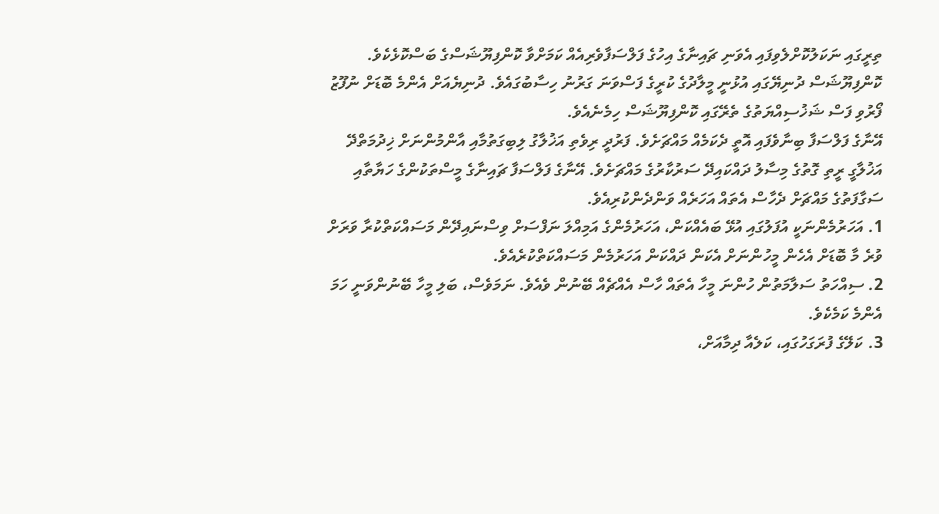ތިރީގައި ނަކަލުކޮށްލެވިފައި އެވަނި ޗައިނާގެ އިހުގެ ފަލްސަފާވެރިއެއް ކަމަށްވާ ކޮންފިޔޫޝަސްގެ ބަސްކޮޅެކެވެ. ކޮންފިޔޫޝަސް ދުނިޔޭގައި އުޅުނީ މީލާދުގެ ކުރީގެ ފަސްވަނަ ގަރުނު ހިސާބުގައެވެ. ދުނިޔެއަށް އެންމެ ބޮޑަށް ނުފޫޒު ފޯރުވި ފަސް ޝަޚުސިއްޔަތުގެ ތެރޭގައި ކޮންފިޔޫޝަސް ހިމެނެއެވެ.
އޭނާގެ ފަލްސަފާ ބިނާވެފައި އޮތީ ދެކަމެއް މައްޗަށެވެ. ފަރުދީ ރިވެތި އަޚުލާގު ލިބިގަތުމާއި އާންމުންނަށް ޚިދުމަތްދޭ އަޚުލާގީ ރީތި ގޮތުގެ މިސާލު ދައްކައިދޭ ސަރުކާރުގެ މައްޗަށެވެ. އޭނާގެ ފަލްސަފާ ޗައިނާގެ މީސްތަކުންގެ ހަޔާތާއި ސަގާފަތުގެ މައްޗަށް ދެހާސް އެތައް އަހަރެއް ވަންދެންކުރިއެވެ.
1. އަހަރުމެންނަކީ އުފަލުގައި އުޅޭ ބައެއްކަން، އަހަރުމެންގެ އަމިއްލަ ނަފްސަށް ވިސްނައިދޭން މަސައްކަތްކުރާ ވަރަށް ވުރެ މާ ބޮޑަށް އެހެން މީހުންނަށް އެކަން ދައްކަން އަހަރުމެން މަސައްކަތްކުރެއެވެ.
2. ސިއްހަތު ސަލާމަތުން ހުންނަ މީހާ އެތައް ހާސް އެއްޗެއް ބޭނުން ވެއެވެ. ނަމަވެސް، ބަލި މީހާ ބޭނުންވަނީ ހަމަ އެންމެ ކަމެކެވެ.
3. ކަލޭގެ ފުރަގަހުގައި، ކަލެއާ ދިމާއަށް،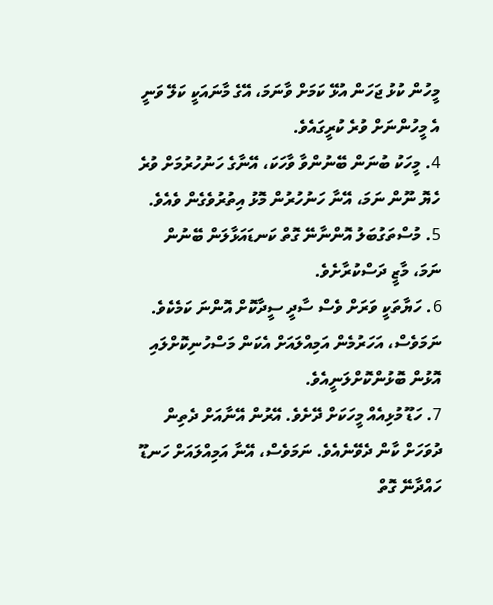މީހުން ކުޅު ޖަހަން އުޅޭ ކަމަށް ވާނަމަ، އޭގެ މާނައަކީ ކަލޭ ވަނީ އެ މީހުންނަށް ވުރެ ކުރީގައެވެ.
4. މީހަކު ބުނަން ބޭނުންވާ ވާހަކަ، އޭނާގެ ހަނުހުރުމަށް ވުރެ ހެޔޮ ނޫން ނަމަ، އޭނާ ހަނުހުރުން މޮޅު އިތުރުވެގެން ވެއެވެ.
5. މުސްތަގުބަލު އޮންނާނޭ ގޮތް ކަނޑައަޅާލަން ބޭނުން ނަމަ، މާޒީ ދަސްކުރާށެވެ.
6. ހަޔާތަކީ ވަރަށް ވެސް ސާދީ ސީދާކޮށް އޮންނަ ކަމެކެވެ. ނަމަވެސް، އަހަރުމެން އަމިއްލައަށް އެކަން މަސްހުނިކޮށްލައި އޮޅުން ބޮޅުންކޮށްލަނީއެވެ.
7. ހަޑޫ މުޅިއެއް މީހަކަށް ދޭށެވެ. އޭރުން އޭނާއަށް ދެތިން ދުވަހަށް ކާން ދެވޭނެއެވެ. ނަމަވެސް، އޭނާ އަމިއްލައަށް ހަނޑޫ ހައްދާނޭ ގޮތް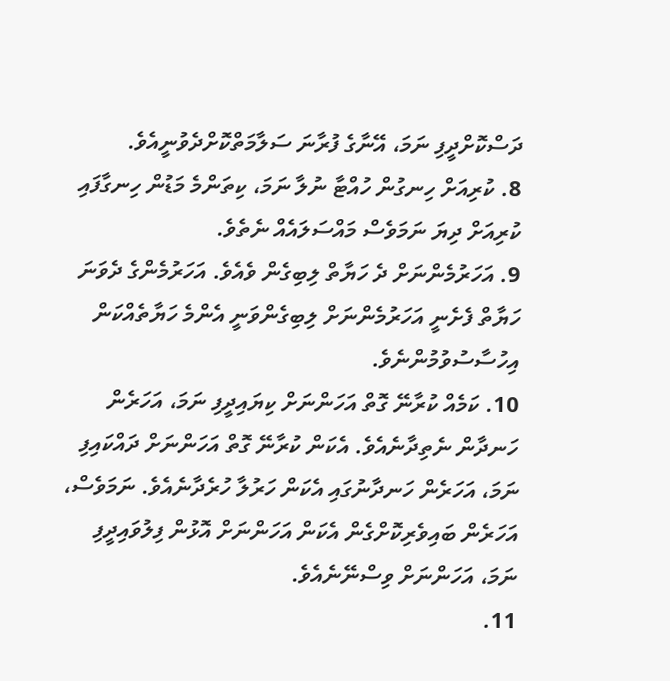ދަސްކޮށްދީފި ނަމަ، އޭނާގެ ފުރާނަ ސަލާމަތްކޮށްދެވުނީއެވެ.
8. ކުރިއަށް ހިނގުން ހުއްޓާ ނުލާ ނަމަ، ކިތަންމެ މަޑުން ހިނގާފައި ކުރިއަށް ދިޔަ ނަމަވެސް މައްސަލައެއް ނެތެވެ.
9. އަހަރުމެންނަށް ދެ ހަޔާތް ލިބިގެން ވެއެވެ. އަހަރުމެންގެ ދެވަނަ ހަޔާތް ފެށެނީ އަހަރުމެންނަށް ލިބިގެންވަނީ އެންމެ ހަޔާތެއްކަން އިހުސާސުވުމުންނެވެ.
10. ކަމެއް ކުރާނޭ ގޮތް އަހަންނަށް ކިޔައިދީފި ނަމަ، އަހަރެން ހަނދާން ނެތިދާނެއެވެ. އެކަން ކުރާނޭ ގޮތް އަހަންނަށް ދައްކައިފި ނަމަ، އަހަރެން ހަނދާނުގައި އެކަން ހަރުލާ ހުރެދާނެއެވެ. ނަމަވެސް، އަހަރެން ބައިވެރިކޮށްގެން އެކަން އަހަންނަށް އޮޅުން ފިލުވައިދީފި ނަމަ، އަހަންނަށް ވިސްނޭނެއެވެ.
11.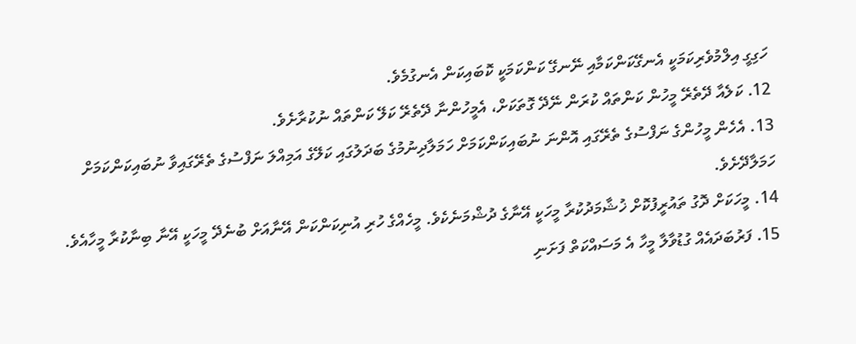ހަގިގީ އިލްމުވެރިކަމަކީ އެނގޭކަންކަމާއި ނޭނގޭ ކަންކަމަކީ ކޮބައިކަން އެނގުމެވެ.
12. ކަލެއާ ދޭތެރޭ މީހުން ކަންތައް ކުރަން ނޭދޭ ގޮތަކަށް، އެމީހުންނާ ދޭތެރޭ ކަލޭ ކަންތައް ނުކުރާށެވެ.
13. އެހެން މީހުންގެ ނަފްސުގެ ތެރޭގައި އޮންނަ ނުބައިކަންކަމަށް ހަމަލާދިނުމުގެ ބަދަލުގައި ކަލޭގެ އަމިއްލަ ނަފްސުގެ ތެރޭގައިވާ ނުބައިކަންކަމަށް ހަމަލާދޭށެވެ.
14. މީހަކަށް ދޮގު ތައުރީފުކޮށް ޚުޝާމަދުކުރާ މީހަކީ އޭނާގެ ދުޝްމަނެކެވެ. މީހެއްގެ ހުރި އުނިކަންކަން އޭނާއަށް ބުނެދޭ މީހަކީ އޭނާ ބިނާކުރާ މީހާއެވެ.
15. ފަރުބަދައެއް ގުޑުވާލާ މީހާ އެ މަސައްކަތް ފަށަނި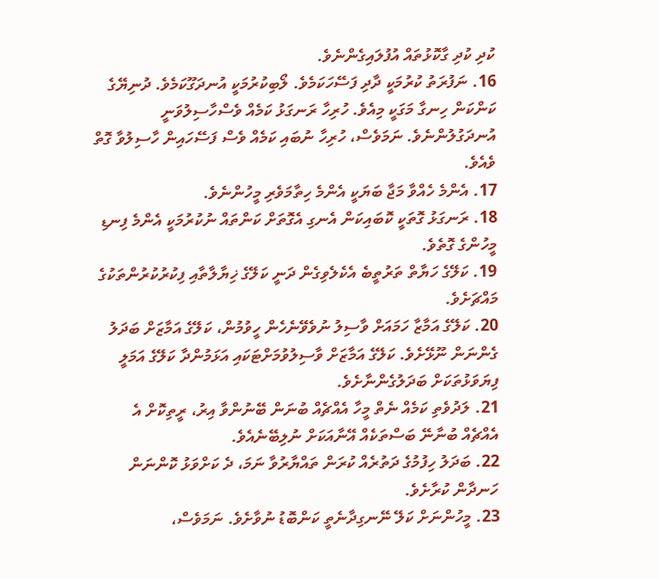ކުދި ކުދި ގާކޮޅުތައް އުފުލައިގެންނެވެ.
16. ނަފުރަތު ކުރުމަކީ ދާދި ފަސޭހަކަމެވެ. ލޯބިކުރުމަކީ އުނދަގޫކަމެވެ. ދުނިޔޭގެ ކަންކަން ހިނގާ މަގަކީ މިއެވެ. ހުރިހާ ރަނގަޅު ކަމެއް ވެސްހާސިލުވަނީ އުނދަގުލުންނެވެ. ނަމަވެސް، ހުރިހާ ނުބައި ކަމެއް ވެސް ފަސޭހައިން ހާސިލުވާ ގޮތް ވެއެވެ.
17. އެންމެ ހެއްވާ މަޖާ ބަޔަކީ އެންމެ ހިތާމަވެރި މީހުންނެވެ.
18. ރަނގަޅު ގޮތަކީ ކޮބައިކަން އެނގި އެގޮތަށް ކަންތައް ނުކުރުމަކީ އެންމެ ފިނޑި މީހުންގެ ގޮތެވެ.
19. ކަލޭގެ ހަޔާތް ތަރުތީބެ އެކެލެވިގެން ދަނީ ކަލޭގެ ޚިޔާލާތާއި ފިކުރުކުރުންތަކުގެ މައްޗަށެވެ.
20. ކަލޭގެ އަމާޒާ ހަމައަށް ވާސިލު ނުވެވޭނެހެން ހީވުމުން، ކަލޭގެ އަމާޒަށް ބަދަލު ގެންނަން ނޫޅޭށެވެ. ކަލޭގެ އަމާޒަށް ވާސިލުވުމަށްޓަކައި އަޅަމުންދާ ކަލޭގެ އަމަލީ ފިޔަވަޅުތަކަށް ބަދަލުގެންނާށެވެ.
21. ލަދުވެތި ކަމެއް ނެތް މީހާ އެއްޗެއް ބުނަން ބޭނުންވާ އިރު، ރީތިކޮށް އެ އެއްޗެއް ބުނާނޭ ބަސްތަކެއް އޭނާއަކަށް ނުލިބޭނެއެވެ.
22. ބަދަލު ހިފުމުގެ ދަތުރެއް ކުރަން ތައްޔާރުވާ ނަމަ، ދެ ކަށްވަޅު ކޮންނަން ހަނދާން ކުރާށެވެ.
23. މީހުންނަށް ކަލޭ ނޭނގިދާނެތީ ކަންބޮޑު ނުވާށެވެ. ނަމަވެސް،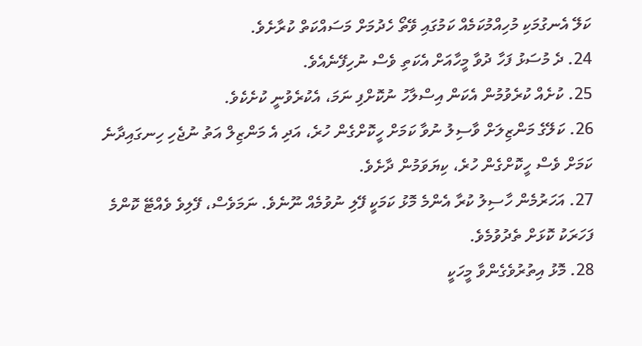ކަލޭ އެނގުމަކި މުހިއްމުކަމެއް ކަމުގައި ވޭތޯ ހެދުމަށް މަސައްކަތް ކުރާށެވެ.
24. ދެ މުސަޅު ފަހާ ދުވާ މީހާއަށް އެކަތި ވެސް ނުހިފޭނެއެވެ.
25. ކުށެއް ކުރެވުމުން އެކަން އިސްލާހު ނުކޮށްފި ނަމަ، އެކުރެވުނީ ކުށެކެވެ.
26. ކަލޭގެ މަންޒިލަށް ވާސިލު ނުވާ ކަމަށް ހީކޮށްގެން ހުރެ، އަދި އެ މަންޒިލް އަތު ނުޖެހި ހިނގައިދާނެ ކަމަށް ވެސް ހީކޮށްގެން ހުރެ، ކިޔަވަމުން ދާށެވެ.
27. އަހަރުމެން ހާސިލު ކުރާ އެންމެ މޮޅު ކަމަކީ ފޭލި ނުވުމެއް ނޫނެވެ. ނަމަވެސް، ފޭލިވެ ވެއްޓޭ ކޮންމެ ފަހަރަކު ކޮޅަށް ތެދުވުމެވެ.
28. މޮޅު އިތުރުވެގެންވާ މީހަކީ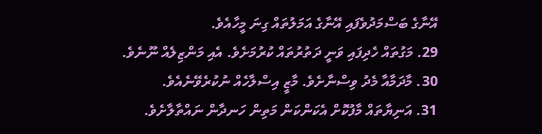އޭނާގެ ބަސްމަދުވެފައި އޭނާގެ އަމަލުތައް ގިނަ މީހާއެވެ.
29. މަގުތައް ހެދިފައި ވަނީ ދަތުރުތައް ކުރުމަށެވެ. އެއި މަންޒިލެއް ނޫނެވެ.
30. މާދަމާއާ މެދު ވިސްނާށެވެ. މާޒީ އިސްލާހެއް ނުކުރެވޭނެއެވެ.
31. އަނިޔާތައް މާފުކޮށް އެކަންކަން މަތިން ހަނދާން ނައްތާލާށެވެ.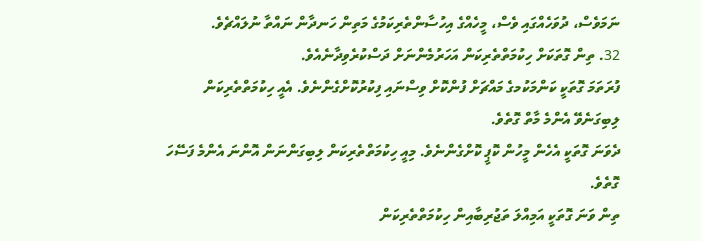ނަމަވެސް، ދުވަހެއްގައި ވެސް، މީހެއްގެ އިހުސާންތެރިކަމުގެ މަތިން ހަނދާން ނައްތާ ނުލައްޗެވެ.
32. ތިން ގޮތަކަށް ހިކުމަތްތެރިކަން އަހަރުމެންނަށް ދަސްކުރެވިދާނެއެވެ.
ފުރަތަމަ ގޮތަކީ ކަންމަކުމގެ މައްޗަށް ފުންކޮށް ވިސްނައި ފިކުރުކޮށްގެންނެވެ. އެއީ ހިކުމަތްތެރިކަން ލިބިގަނެވޭ އެންމެ މާތް ގޮތެވެ.
ދެވަނަ ގޮތަކީ އެހެން މީހުން ކޮޕީ ކޮށްގެންނެވެ. މިއީ ހިކުމަތްތެރިކަން ލިބިގަންނަން އޮންނަ އެންމެ ފަސޭހަ ގޮތެވެ.
ތިން ވަނަ ގޮތަކީ އަމިއްލަ ތަޖުރިބާއިން ހިކުމަތްތެރިކަން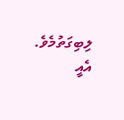ލިބިގަތުމެވެ. އެއީ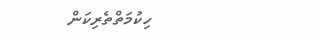ހިކުމަތްތެރިކަން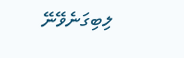ލިބިގަނެވޭނޭ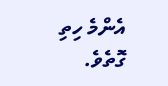އެންމެ ހިތި ގޮތެވެ.